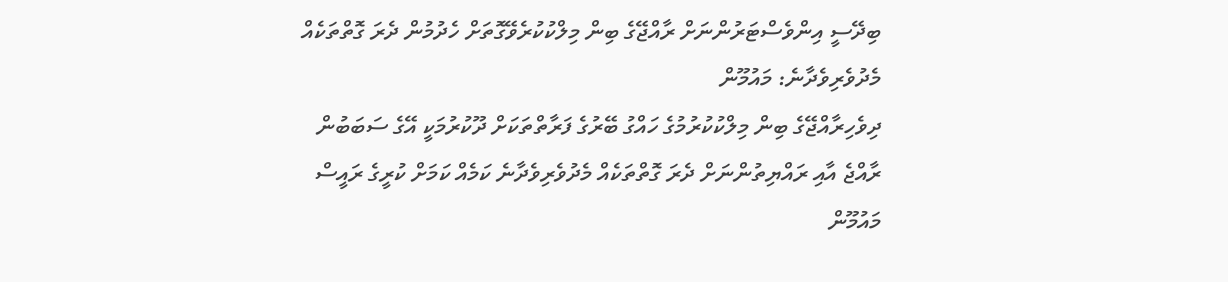ބިދޭސީ އިންވެސްޓަރުންނަށް ރާއްޖޭގެ ބިން މިލްކުކުރެވޭގޮތަށް ހެދުމުން ދެރަ ގޮތްތަކެއް މެދުވެރިވެދާނެ: މައުމޫން
ދިވެހިރާއްޖޭގެ ބިން މިލްކުކުރުމުގެ ހައްގު ބޭރުގެ ފަރާތްތަކަށް ދޫކުރުމަކީ އޭގެ ސަބަބުން ރާއްޖެ އާއި ރައްޔިތުންނަށް ދެރަ ގޮތްތަކެއް މެދުވެރިވެދާނެ ކަމެއް ކަމަށް ކުރީގެ ރައީސް މައުމޫން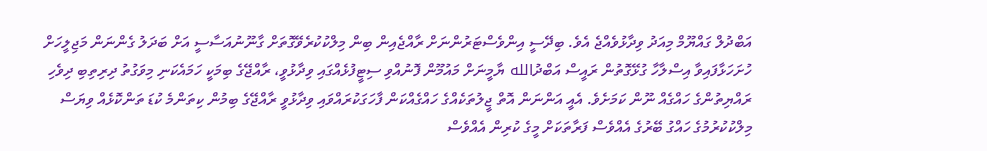އަބްދުލް ގައްޔޫމް މިއަދު ވިދާޅުވެއްޖެ އެވެ. ބިދޭސީ އިންވެސްޓަރުންނަށް ރާއްޖެއިން ބިން މިލްކުކުރެވޭގޮތަށް ގާނޫނުއަސާސީ އަށް ބަދަލު ގެންނަން މަޖިލީހަށް ހުށަހަޅާފައިވާ އިސްލާހާ ގުޅޭގޮތުން ރައީސް އަބްދުالله ޔާމީނަށް މައުމޫން ފޮނުއްވި ސިޓީފުޅެއްގައި ވިދާޅުވީ، ރާއްޖޭގެ ބިމަކީ ހަމައެކަނި މިވަގުތު ދިރިތިބި ދިވެހި ރައްޔިތުންގެ ހައްގެއް ނޫން ކަމަށެވެ. އެއީ އަންނަން އޮތް ޖީލުތަކެއްގެ ހައްގެއްކަން ފާހަގަކުރައްވައި ވިދާޅުވީ ރާއްޖޭގެ ބިމުން ކިތަންމެ ކުޑަ ތަންކޮޅެއް ވިޔަސް މިލްކުކުރުމުގެ ހައްގު ބޭރުގެ އެއްވެސް ފަރާތަކަށް މީގެ ކުރިން އެއްވެސް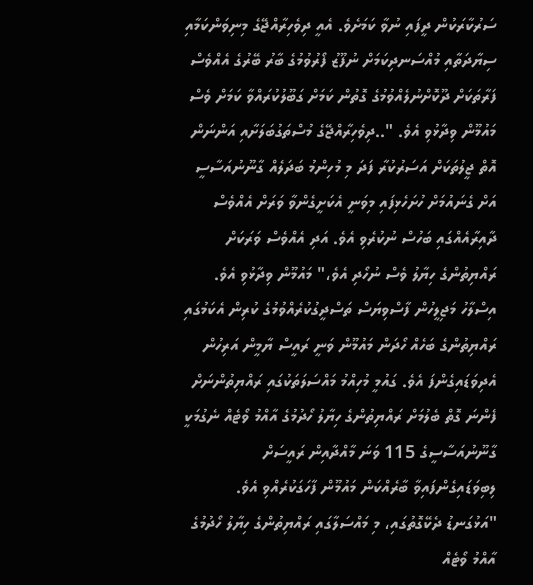ސަރުކާރަކުން ދީފައި ނުވާ ކަމަށެވެ. އެއީ ދިވެހިރާއްޖޭގެ މިނިވަންކަމާއި ސިޔާދަތާއި މުއްސަނދިކަމަށް ނުފޫޒު ފޯރުވުމުގެ ބާރު ބޭރުގެ އެއްވެސް ފަރާތަކަށް ދޫކޮށްނުލެއްވުމުގެ ގޮތުން ކަމަށް ގަބޫލުކުރައްވާ ކަމަށް ވެސް މައުމޫން ވިދާޅުވި އެވެ. "..ދިވެހިރާއްޖޭގެ މުސްތަގުބަލަށާއި އަންނަން އޮތް ޖީލުތަކަށް އަސަރުކުރާ ފަދަ މި މުހިންމު ބަދަލެއް ގާނޫނުއަސާސީ އަށް ގެނައުމަށް ހުށަހެޅިފައި މިވަނީ އެކަށީގެންވާ ވަރަށް އެއްވެސް ދާއިރާއެއްގައި ބަހުސް ނުކުރެވި އެވެ. އަދި އެއްވެސް ވަރަކަށް ރައްޔިތުންގެ ހިޔާލު ވެސް ނުހޯދި އެވެ،" މައުމޫން ވިދާޅުވި އެވެ. އިސްލާހު މަޖިލީހުން ފާސްވިޔަސް ތަސްދީގުކުރެއްވުމުގެ ކުރިން އެކަމުގައި ރައްޔިތުންގެ ބަހެއް ހޯދަން މައުމޫން ވަނީ ރައީސް ޔާމީން އަރިހުން އެދިވަޑައިގެންފަ އެވެ. ގައުމީ މުހިއްމު މައްސަލަތަކުގައި ރައްޔިތުންނަށް ފެންނަ ގޮތް ބެލުމަށް ރައްޔިތުންގެ ހިޔާލު ހޯދުމުގެ އާއްމު ވޯޓެއް ނެގުމަކީ ގާނޫނުއަސާސީގެ 115 ވަނަ މާއްދާއިން ރައީސަށް ލިބިވަޑައިގެންފައިވާ ބާރެއްކަން މައުމޫން ފާހަގަކުރެއްވި އެވެ. "އަޅުގަނޑު ދެކޭގޮތުގައި، މި މައްސަލާގައި ރައްޔިތުންގެ ހިޔާލު ހޯދުމުގެ އާއްމު ވޯޓެއް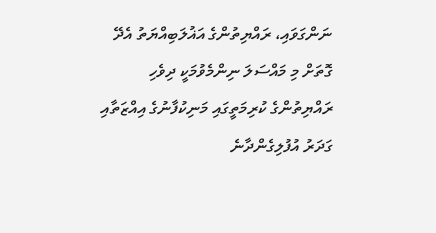ނަންގަވައި، ރައްޔިތުންގެ އަޣުލަބިއްޔަތު އެދޭ ގޮތަށް މި މައްސަލަ ނިންމެވުމަކީ ދިވެހި ރައްޔިތުންގެ ކުރިމަތީގައި މަނިކުފާނުގެ އިއްޒަތާއި ގަދަރު އުފުލިގެންދާނެ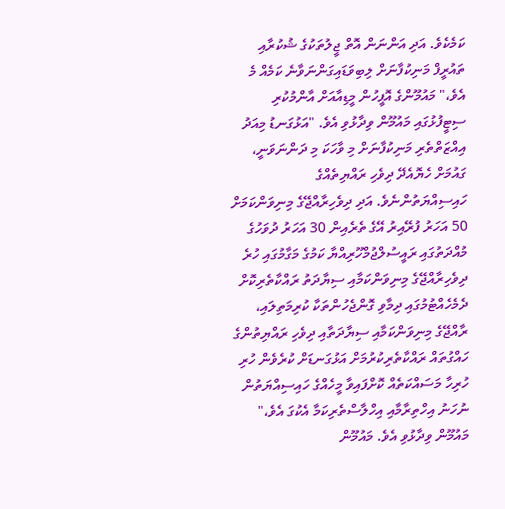ކަމެކެވެ. އަދި އަންނަން އޮތް ޖީލުތަކުގެ ޝުކުރާއި ތައުރީފް މަނިކުފާނަށް ލިބިވަޑައިގަންނަވާނެ ކަމެއް މެ އެވެ،" މައުމޫންގެ އޮފީހުން މީޑިއާއަށް އާންމުކުރި ސިޓީފުޅުގައި މައުމޫން ވިދާޅުވި އެވެ. "އަޅުގަނޑު މިއަދު އިއްޒަތްތެރި މަނިކުފާނަށް މި ވާހަކަ މި ދަންނަވަނީ، ގައުމަށް ހެޔޮއެދޭ ދިވެހި ރައްޔިތެއްގެ ހައިސިއްޔަތުންނެވެ. އަދި ދިވެހިރާއްޖޭގެ މިނިވަންކަމަށް 50 އަހަރު ފުރޭއިރު އޭގެ ތެރެއިން 30 އަހަރު ދުވަހުގެ މުއްދަތުގައި ރައީސުލްޖުމްހޫރިއްޔާ ކަމުގެ މަގާމުގައި ހުރެ ދިވެހިރާއްޖޭގެ މިނިވަންކަމާއި ސިޔާދަތު ރައްކާތެރިކޮށް ދެމެހެއްޓުމުގައި ދިމާވި ގޮންޖެހުންތަކާ ކުރިމަތިލައި، ރާއްޖޭގެ މިނިވަންކަމާއި ސިޔާދަތާއި ދިވެހި ރައްޔިތުންގެ ހައްގުތައް ރައްކާތެރިކުރުމަށް އަޅުގަނޑަށް ކުރެވެން ހުރި ހުރިހާ މަސައްކަތެއް ކޮށްފައިވާ މީހެއްގެ ހައިސިއްޔަތުން ނުހަނު އިހްތިރާމާއި އިހްލާސްތެރިކަމާ އެކުގަ އެވެ،" މައުމޫން ވިދާޅުވި އެވެ. މައުމޫން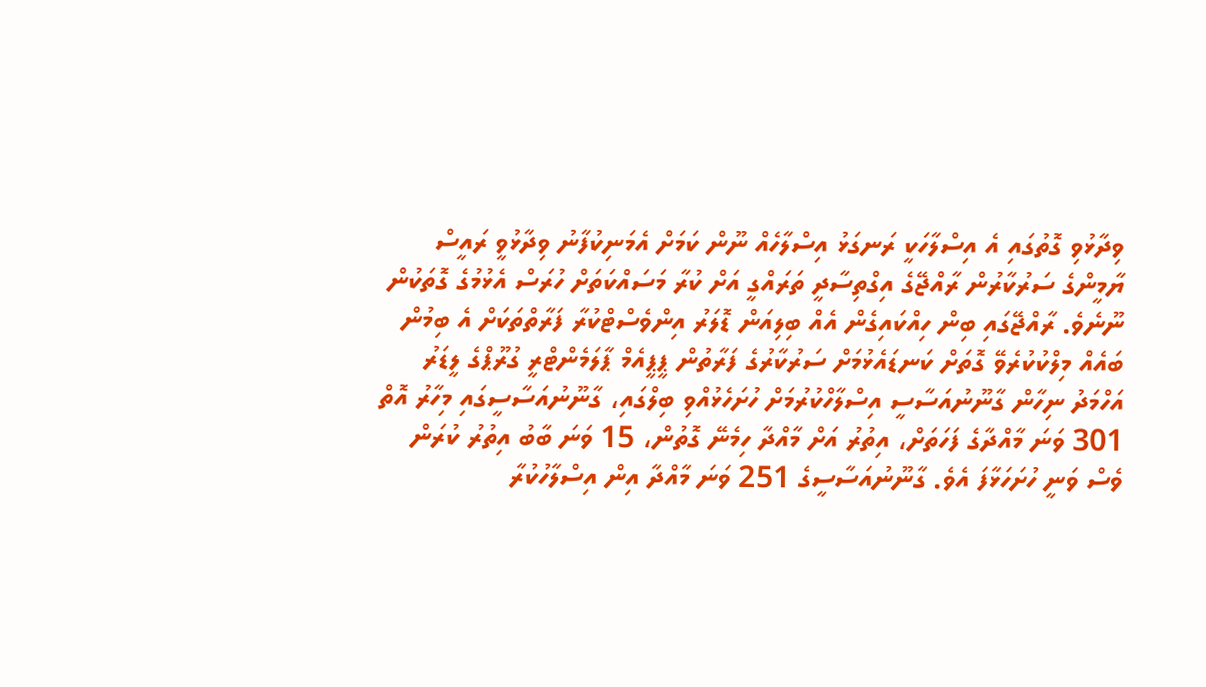ވިދާޅުވި ގޮތުގައި އެ އިސްލާހަކީ ރަނގަޅު އިސްލާހެއް ނޫން ކަމަށް އެމަނިކުފާނު ވިދާޅުވީ ރައީސް ޔާމީންގެ ސަރުކާރުން ރާއްޖޭގެ އިގްތިސާދީ ތަރައްގީ އަށް ކުރާ މަސައްކަތަށް ހުރަސް އެޅުމުގެ ގޮތަކުން ނޫނެވެ. ރާއްޖޭގައި ބިން ހިއްކައިގެން އެއް ބިލިއަން ޑޮލަރު އިންވެސްޓްކުރާ ފަރާތްތަކަށް އެ ބިމުން ބައެއް މިލްކުކުރެވޭ ގޮތަށް ކަނޑައެޅުމަށް ސަރުކާރުގެ ފަރާތުން ޕީޕީއެމް ޕާލަމެންޓްރީ ގުރޫޕްގެ ލީޑަރު އަހްމަދު ނިހާން ގާނޫނުއަސާސީ އިސްލާހްކުރުމަށް ހުށަހެޅުއްވި ބިލްގައި، ގާނޫނުއަސާސީގައި މިހާރު އޮތް 301 ވަނަ މާއްދާގެ ފަހަތަށް، އިތުރު އަށް މާއްދާ ހިމެނޭ ގޮތުން، 15 ވަނަ ބާބު އިތުރު ކުރަން ވެސް ވަނީ ހުށަހަޅާފަ އެވެ. ގާނޫނުއަސާސީގެ 251 ވަނަ މާއްދާ އިން އިސްލާހުކުރާ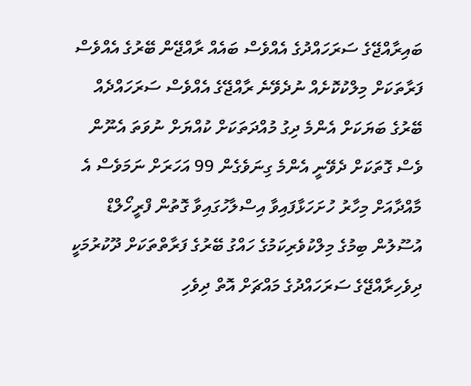ބައިރާއްޖޭގެ ސަރަހައްދުގެ އެއްވެސް ބައެއް ރާއްޖޭން ބޭރުގެ އެއްވެސް ފަރާތަކަށް މިލްކުކޮށެއް ނުދެވޭނެ ރާއްޖޭގެ އެއްވެސް ސަރަހައްދެއް ބޭރުގެ ބަޔަކަށް އެންމެ ދިގު މުއްދަތަކަށް ކުއްޔަށް ނުވަތަ އެނޫން ވެސް ގޮތަކަށް ދެވޭނީ އެންމެ ގިނަވެގެން 99 އަހަރަށް ނަމަވެސް އެ މާއްދާއަށް މިހާރު ހުށަހަޅާފައިވާ އިސްލާހުގައިވާ ގޮތުން ފްރީހޯލްޑް އުސޫލުން ބިމުގެ މިލްކުވެރިކަމުގެ ހައްގު ބޭރުގެ ފަރާތްތަކަށް ދޫކުރުމަކީ ދިވެހިރާއްޖޭގެ ސަރަހައްދުގެ މައްޗަށް އޮތް ދިވެހި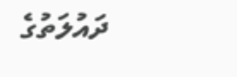ދައުލަތުގެ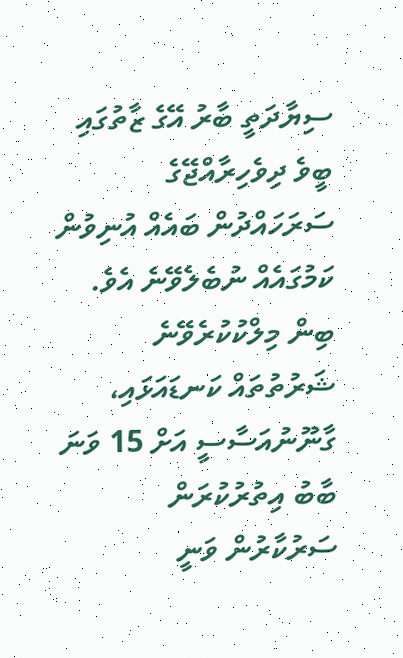ސިޔާދަތީ ބާރު އޭގެ ޒާތުގައި ބީވެ ދިވެހިރާއްޖޭގެ ސަރަހައްދުން ބައެއް އުނިވުން ކަމުގައެއް ނުބެލެވޭނެ އެވެ. ބިން މިލްކުކުރެވޭނެ ޝަރުތުތައް ކަނޑައަޅައި، ގާނޫނުއަސާސީ އަށް 15 ވަނަ ބާބު އިތުރުކުރަން ސަރުކާރުން ވަނީ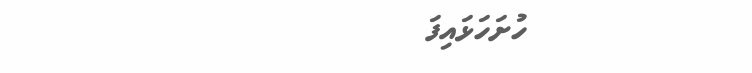ހުށަހަޅައިފަ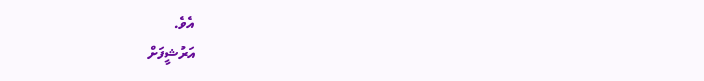އެވެ.
އަރުޝީފަށް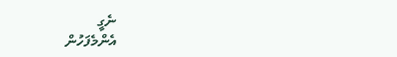ނެގީ
އެންމެފަހުން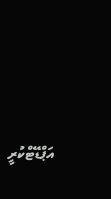އަޕްޑޭޓްކުރީ